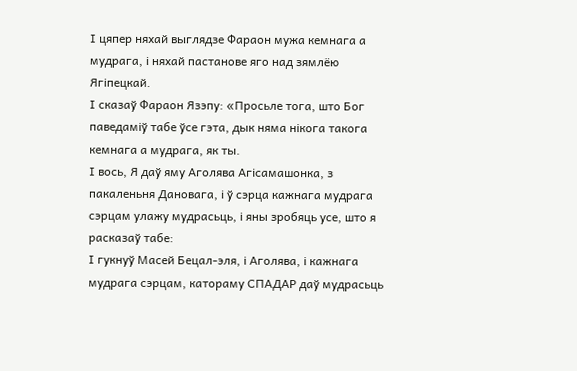І цяпер няхай выглядзе Фараон мужа кемнага а мудрага, і няхай пастанове яго над зямлёю Ягіпецкай.
І сказаў Фараон Язэпу: «Просьле тога, што Бог паведаміў табе ўсе гэта, дык няма нікога такога кемнага а мудрага, як ты.
І вось, Я даў яму Аголява Агісамашонка, з пакаленьня Дановага, і ў сэрца кажнага мудрага сэрцам улажу мудрасьць, і яны зробяць усе, што я расказаў табе:
І гукнуў Масей Бецал-эля, і Аголява, і кажнага мудрага сэрцам, катораму СПАДАР даў мудрасьць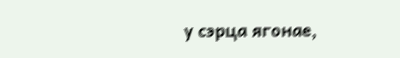у сэрца ягонае,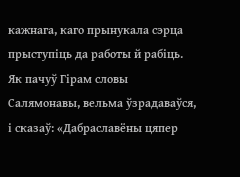кажнага, каго прынукала сэрца прыступіць да работы й рабіць.
Як пачуў Гірам словы Салямонавы, вельма ўзрадаваўся, і сказаў: «Дабраславёны цяпер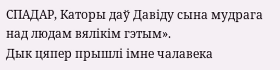СПАДАР, Каторы даў Давіду сына мудрага над людам вялікім гэтым».
Дык цяпер прышлі імне чалавека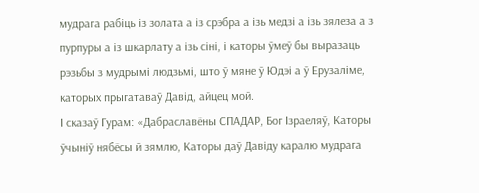мудрага рабіць із золата а із срэбра а ізь медзі а ізь зялеза а з пурпуры а із шкарлату а ізь сіні, і каторы ўмеў бы выразаць рэзьбы з мудрымі людзьмі, што ў мяне ў Юдэі а ў Ерузаліме, каторых прыгатаваў Давід, айцец мой.
І сказаў Гурам: «Дабраславёны СПАДАР, Бог Ізраеляў, Каторы ўчыніў нябёсы й зямлю, Каторы даў Давіду каралю мудрага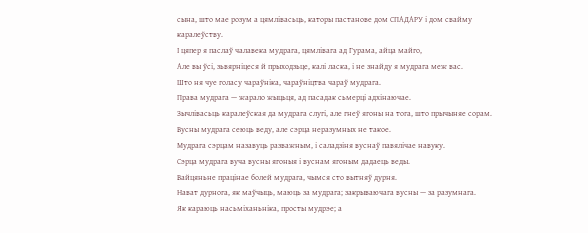сына, што мае розум а цямлівасьць, каторы пастанове дом СПАДАРУ і дом свайму каралеўству.
І цяпер я паслаў чалавека мудрага, цямлівага ад Гурама, айца майго,
Але вы ўсі, зьвярніцеся й прыходзьце, калі ласка, і не знайду я мудрага меж вас.
Што ня чуе голасу чараўніка, чараўніцтва чараў мудрага.
Права мудрага — жарало жыцьця, ад пасадак сьмерці адхінаючае.
Зычлівасьць каралеўская да мудрага слугі, але гнеў ягоны на тога, што прычыняе сорам.
Вусны мудрага сеюць веду, але сэрца неразумных не такое.
Мудрага сэрцам назавуць разважным, і саладзіня вуснаў павялічае навуку.
Сэрца мудрага вуча вусны ягоныя і вуснам ягоным дадаець веды.
Вайцяньне працінае болей мудрага, чымся сто вытняў дурня.
Нават дурнога, як маўчыць, маюць за мудрага; закрываючага вусны — за разумнага.
Як караюць насьміханьніка, просты мудрэе; а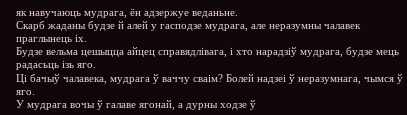як навучаюць мудрага, ён адзержуе веданьне.
Скарб жаданы будзе й алей у гасподзе мудрага, але неразумны чалавек праглынець іх.
Будзе вельма цешыцца айцец справядлівага, і хто нарадзіў мудрага, будзе мець радасьць ізь яго.
Ці бачыў чалавека, мудрага ў ваччу сваім? Болей надзеі ў неразумнага, чымся ў яго.
У мудрага вочы ў галаве ягонай, а дурны ходзе ў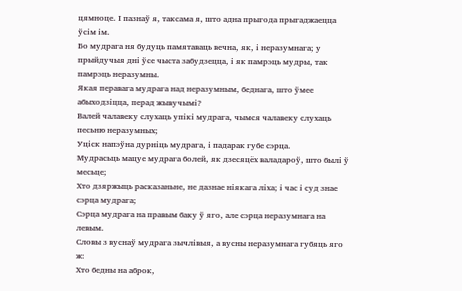цямноце. І пазнаў я, таксама я, што адна прыгода прыгаджаецца ўсім ім.
Бо мудрага ня будуць памятаваць вечна, як, і неразумнага; у прыйдучыя дні ўсе чыста забудзецца, і як памрэць мудры, так памрэць неразумны.
Якая перавага мудрага над неразумным, беднага, што ўмее абыходзіцца, перад жывучымі?
Валей чалавеку слухаць упікі мудрага, чымся чалавеку слухаць песьню неразумных;
Уціск напэўна дурніць мудрага, і падарак губе сэрца.
Мудрасьць мацуе мудрага болей, як дзесяцёх валадароў, што былі ў месьце;
Хто дзяржыць расказаньне, не дазнае ніякага ліха; і час і суд знае сэрца мудрага;
Сэрца мудрага на правым баку ў яго, але сэрца неразумнага на левым.
Словы з вуснаў мудрага зычлівыя, а вусны неразумнага губяць яго ж:
Хто бедны на аброк,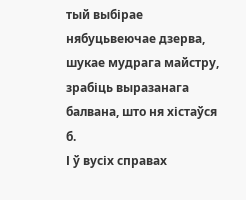тый выбірае нябуцьвеючае дзерва, шукае мудрага майстру, зрабіць выразанага балвана, што ня хістаўся б.
І ў вусіх справах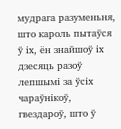мудрага разуменьня, што кароль пытаўся ў іх, ён знайшоў іх дзесяць разоў лепшымі за ўсіх чараўнікоў, гвездароў, што ў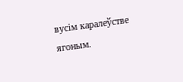вусім каралеўстве ягоным.